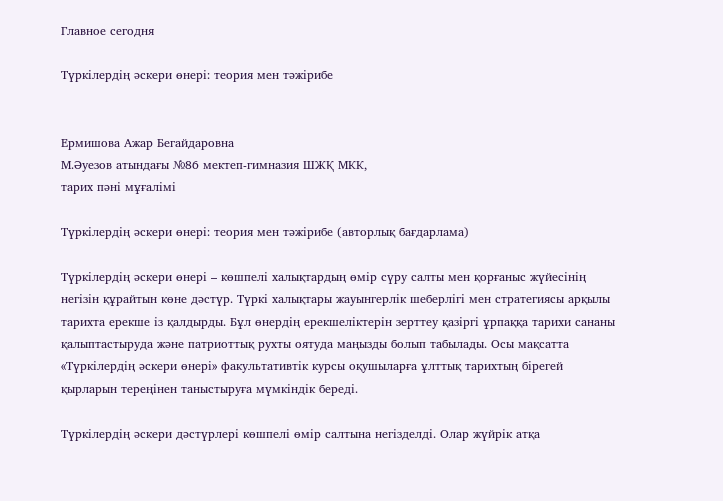Главное сегодня

Түркілердің әскери өнері: теория мен тәжірибе


Ермишова Ажар Бегайдаровна
М.Әуезов атындағы №86 мектеп-гимназия ШЖҚ МКК,
тарих пәні мұғалімі

Түркілердің әскери өнері: теория мен тәжірибе (авторлық бағдарлама)

Түркілердің әскери өнері – көшпелі халықтардың өмір сүру салты мен қорғаныс жүйесінің негізін құрайтын көне дәстүр. Түркі халықтары жауынгерлік шеберлігі мен стратегиясы арқылы тарихта ерекше із қалдырды. Бұл өнердің ерекшеліктерін зерттеу қазіргі ұрпаққа тарихи сананы қалыптастыруда және патриоттық рухты оятуда маңызды болып табылады. Осы мақсатта «Түркілердің әскери өнері» факультативтік курсы оқушыларға ұлттық тарихтың бірегей қырларын тереңінен таныстыруға мүмкіндік береді.

Түркілердің әскери дәстүрлері көшпелі өмір салтына негізделді. Олар жүйрік атқа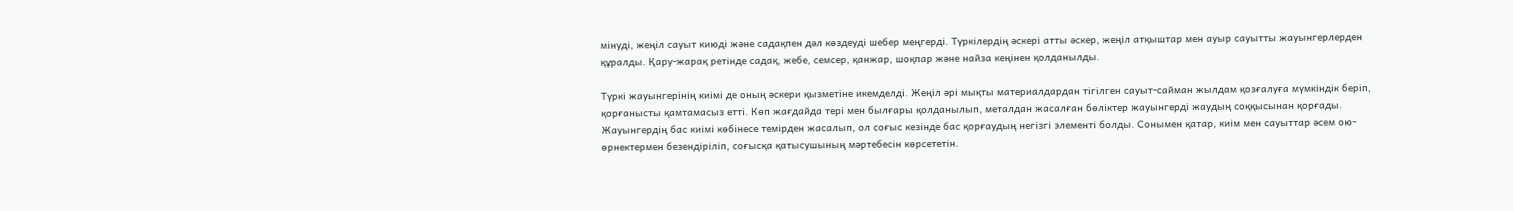мінуді, жеңіл сауыт киюді және садақпен дәл көздеуді шебер меңгерді. Түркілердің әскері атты әскер, жеңіл атқыштар мен ауыр сауытты жауынгерлерден құралды. Қару-жарақ ретінде садақ, жебе, семсер, қанжар, шоқпар және найза кеңінен қолданылды.

Түркі жауынгерінің киімі де оның әскери қызметіне икемделді. Жеңіл әрі мықты материалдардан тігілген сауыт-сайман жылдам қозғалуға мүмкіндік беріп, қорғанысты қамтамасыз етті. Көп жағдайда тері мен былғары қолданылып, металдан жасалған бөліктер жауынгерді жаудың соққысынан қорғады. Жауынгердің бас киімі көбінесе темірден жасалып, ол соғыс кезінде бас қорғаудың негізгі элементі болды. Сонымен қатар, киім мен сауыттар әсем ою-өрнектермен безендіріліп, соғысқа қатысушының мәртебесін көрсететін.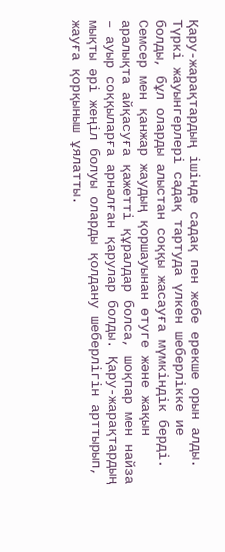Қару-жарақтардың ішінде садақ пен жебе ерекше орын алды. Түркі жауынгерлері садақ тартуда үлкен шеберлікке ие болды, бұл оларды алыстан соққы жасауға мүмкіндік берді. Семсер мен қанжар жаудың қоршауынан өтуге және жақын аралықта айқасуға қажетті құралдар болса, шоқпар мен найза – ауыр соққыларға арналған қарулар болды. Қару-жарақтардың мықты әрі жеңіл болуы оларды қолдану шеберлігін арттырып, жауға қорқыныш ұялатты.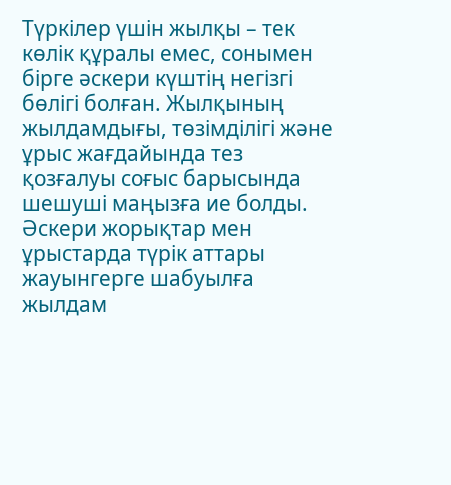Түркілер үшін жылқы – тек көлік құралы емес, сонымен бірге әскери күштің негізгі бөлігі болған. Жылқының жылдамдығы, төзімділігі және ұрыс жағдайында тез қозғалуы соғыс барысында шешуші маңызға ие болды. Әскери жорықтар мен ұрыстарда түрік аттары жауынгерге шабуылға жылдам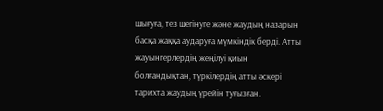шығуға, тез шегінуге және жаудың назарын басқа жаққа аударуға мүмкіндік берді. Атты жауынгерлердің жеңілуі қиын болғандықтан, түркілердің атты әскері тарихта жаудың үрейін туғызған.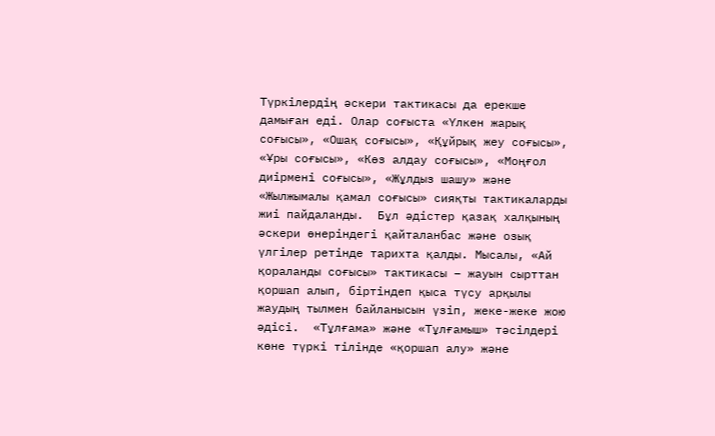Түркілердің әскери тактикасы да ерекше дамыған еді. Олар соғыста «Үлкен жарық соғысы», «Ошақ соғысы», «Құйрық жеу соғысы», «Ұры соғысы», «Көз алдау соғысы», «Моңғол диірмені соғысы», «Жұлдыз шашу» және «Жылжымалы қамал соғысы» сияқты тактикаларды жиі пайдаланды.  Бұл әдістер қазақ халқының әскери өнеріндегі қайталанбас және озық үлгілер ретінде тарихта қалды. Мысалы, «Ай қораланды соғысы» тактикасы – жауын сырттан қоршап алып, біртіндеп қыса түсу арқылы жаудың тылмен байланысын үзіп, жеке-жеке жою әдісі.  «Тұлғама» және «Тұлғамыш» тәсілдері көне түркі тілінде «қоршап алу» және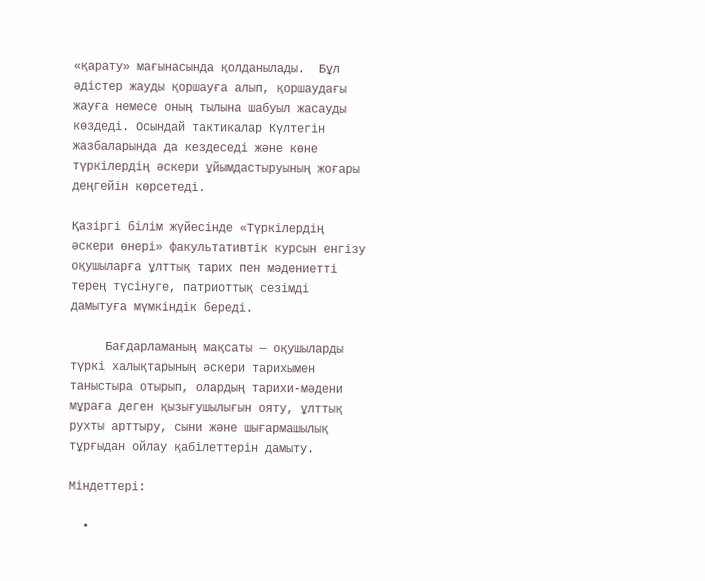«қарату» мағынасында қолданылады.  Бұл әдістер жауды қоршауға алып, қоршаудағы жауға немесе оның тылына шабуыл жасауды көздеді. Осындай тактикалар Күлтегін жазбаларында да кездеседі және көне түркілердің әскери ұйымдастыруының жоғары деңгейін көрсетеді.

Қазіргі білім жүйесінде «Түркілердің әскери өнері» факультативтік курсын енгізу оқушыларға ұлттық тарих пен мәдениетті терең түсінуге, патриоттық сезімді дамытуға мүмкіндік береді.

     Бағдарламаның мақсаты — оқушыларды түркі халықтарының әскери тарихымен таныстыра отырып, олардың тарихи-мәдени мұраға деген қызығушылығын ояту, ұлттық рухты арттыру, сыни және шығармашылық тұрғыдан ойлау қабілеттерін дамыту.

Міндеттері:

  •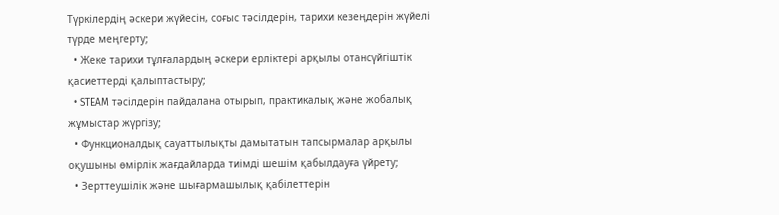Түркілердің әскери жүйесін, соғыс тәсілдерін, тарихи кезеңдерін жүйелі түрде меңгерту;
  • Жеке тарихи тұлғалардың әскери ерліктері арқылы отансүйгіштік қасиеттерді қалыптастыру;
  • STEAM тәсілдерін пайдалана отырып, практикалық және жобалық жұмыстар жүргізу;
  • Функционалдық сауаттылықты дамытатын тапсырмалар арқылы оқушыны өмірлік жағдайларда тиімді шешім қабылдауға үйрету;
  • Зерттеушілік және шығармашылық қабілеттерін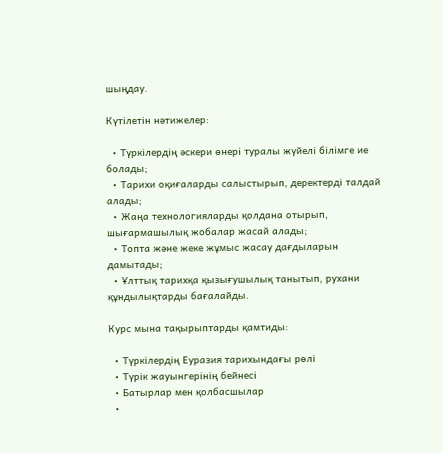шыңдау.

Күтілетін нәтижелер:

  • Түркілердің әскери өнері туралы жүйелі білімге ие болады;
  • Тарихи оқиғаларды салыстырып, деректерді талдай алады;
  • Жаңа технологияларды қолдана отырып, шығармашылық жобалар жасай алады;
  • Топта және жеке жұмыс жасау дағдыларын дамытады;
  • Ұлттық тарихқа қызығушылық танытып, рухани құндылықтарды бағалайды.

Курс мына тақырыптарды қамтиды:

  • Түркілердің Еуразия тарихындағы рөлі
  • Түрік жауынгерінің бейнесі
  • Батырлар мен қолбасшылар
  •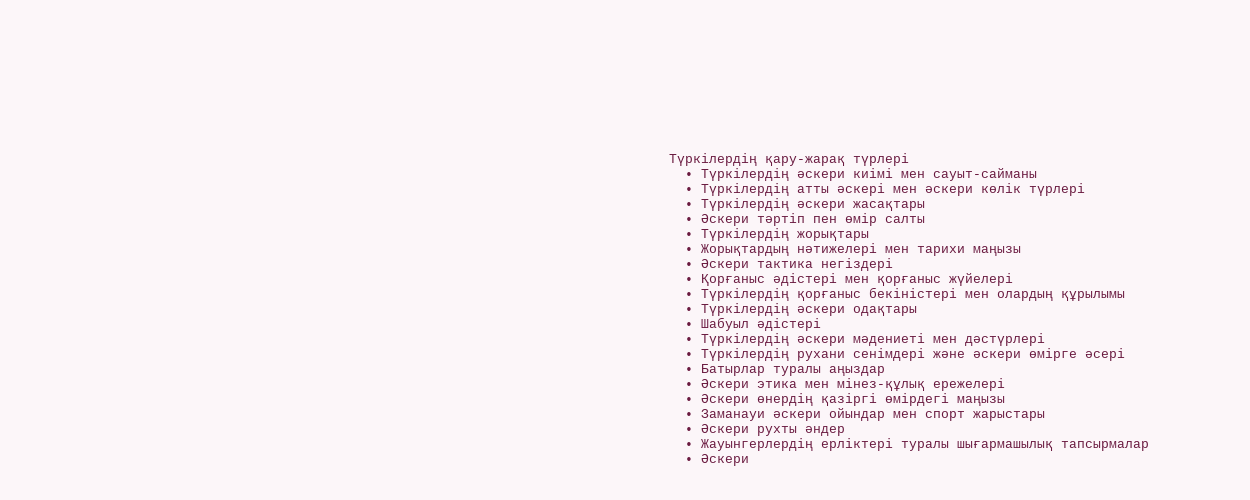Түркілердің қару-жарақ түрлері
  • Түркілердің әскери киімі мен сауыт-сайманы
  • Түркілердің атты әскері мен әскери көлік түрлері
  • Түркілердің әскери жасақтары
  • Әскери тәртіп пен өмір салты
  • Түркілердің жорықтары
  • Жорықтардың нәтижелері мен тарихи маңызы
  • Әскери тактика негіздері
  • Қорғаныс әдістері мен қорғаныс жүйелері
  • Түркілердің қорғаныс бекіністері мен олардың құрылымы
  • Түркілердің әскери одақтары
  • Шабуыл әдістері
  • Түркілердің әскери мәдениеті мен дәстүрлері
  • Түркілердің рухани сенімдері және әскери өмірге әсері
  • Батырлар туралы аңыздар
  • Әскери этика мен мінез-құлық ережелері
  • Әскери өнердің қазіргі өмірдегі маңызы
  • Заманауи әскери ойындар мен спорт жарыстары
  • Әскери рухты әндер
  • Жауынгерлердің ерліктері туралы шығармашылық тапсырмалар
  • Әскери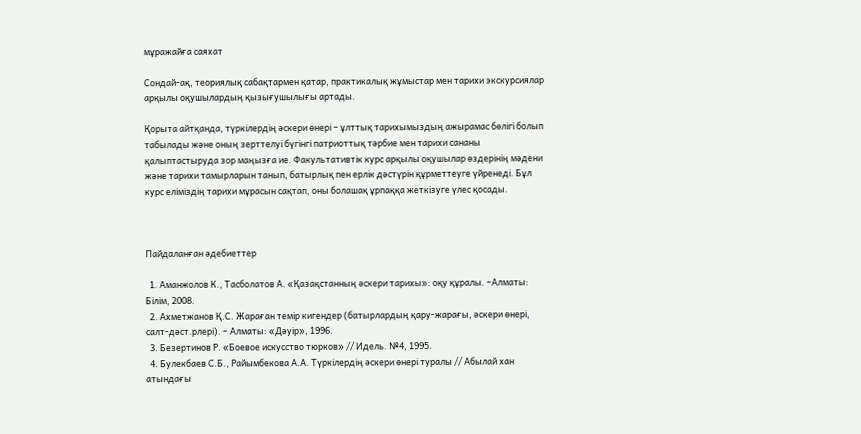мұражайға саяхат

Сондай-ақ, теориялық сабақтармен қатар, практикалық жұмыстар мен тарихи экскурсиялар арқылы оқушылардың қызығушылығы артады.

Қорыта айтқанда, түркілердің әскери өнері – ұлттық тарихымыздың ажырамас бөлігі болып табылады және оның зерттелуі бүгінгі патриоттық тәрбие мен тарихи сананы қалыптастыруда зор маңызға ие. Факультативтік курс арқылы оқушылар өздерінің мәдени және тарихи тамырларын танып, батырлық пен ерлік дәстүрін құрметтеуге үйренеді. Бұл курс еліміздің тарихи мұрасын сақтап, оны болашақ ұрпаққа жеткізуге үлес қосады.



Пайдаланған әдебиеттер

  1. Аманжолов К., Тасболатов А. «Қазақстанның әскери тарихы»: оқу құралы. –Алматы: Білім, 2008.
  2. Ахметжанов Қ.С. Жараған темір кигендер (батырлардың қару-жарағы, әскери өнері, салт-дәст.рлері). – Алматы: «Дәуір», 1996.
  3. Безертинов Р. «Боевое искусство тюрков» // Идель. №4, 1995.
  4. Булекбаев С.Б., Райымбекова А.А. Түркілердің әскери өнері туралы // Абылай хан атындағы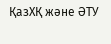ҚазХҚ және ӘТУ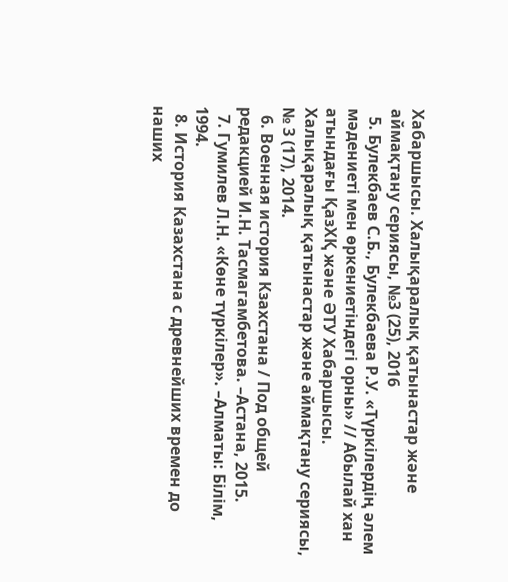Хабаршысы. Халықаралық қатынастар және аймақтану сериясы, №3 (25), 2016
  5. Булекбаев С.Б., Булекбаева Р.У. «Түркілердің әлем мәдениеті мен өркениетіндегі орны» // Абылай хан атындағы ҚазХҚ және ӘТУ Хабаршысы. Халықаралық қатынастар және аймақтану сериясы, № 3 (17), 2014.
  6. Военная история Кзахстана / Под общей редакцией И.Н. Тасмагамбетова. –Астана, 2015.
  7. Гумилев Л.Н. «Көне түркілер». –Алматы: Білім, 1994.
  8. История Казахстана с древнейших времен до наших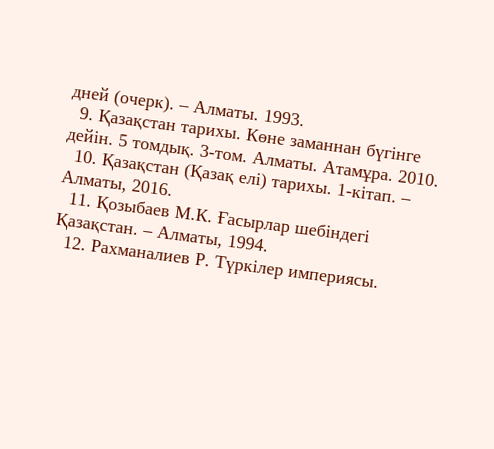дней (очерк). – Алматы. 1993.
  9. Қазақстан тарихы. Көне заманнан бүгінге дейін. 5 томдық. 3-том. Алматы. Атамұра. 2010.
  10. Қазақстан (Қазақ елі) тарихы. 1-кітап. – Алматы, 2016.
  11. Қозыбаев М.К. Ғасырлар шебіндегі Қазақстан. – Алматы, 1994.
  12. Рахманалиев Р. Түркілер империясы.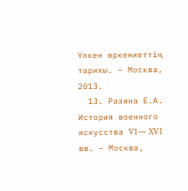Үлкен өркениеттің тарихы. – Москва, 2013.
  13. Разина Е.А. История военного искусства VI — XVI вв. – Москва,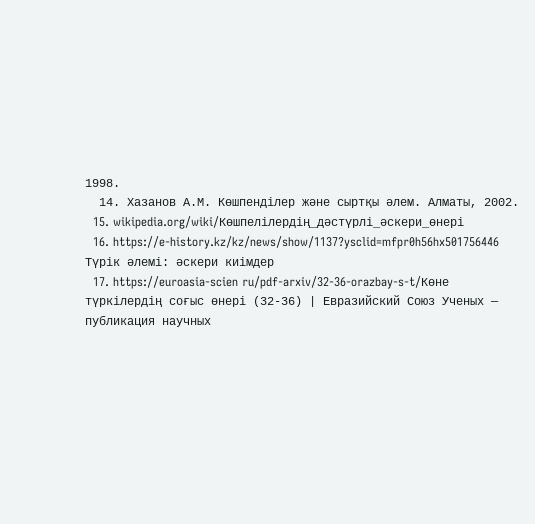1998.
  14. Хазанов А.М. Көшпенділер және сыртқы әлем. Алматы, 2002.
  15. wikipedia.org/wiki/Көшпелілердің_дәстүрлі_әскери_өнері
  16. https://e-history.kz/kz/news/show/1137?ysclid=mfpr0h56hx501756446 Түрік әлемі: әскери киімдер
  17. https://euroasia-scien ru/pdf-arxiv/32-36-orazbay-s-t/Көне түркілердің соғыс өнері (32-36) | Евразийский Союз Ученых — публикация научных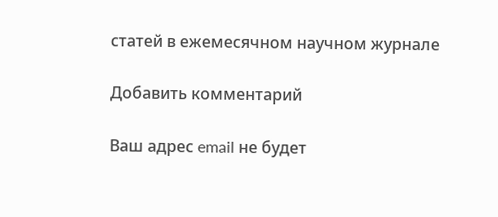статей в ежемесячном научном журнале

Добавить комментарий

Ваш адрес email не будет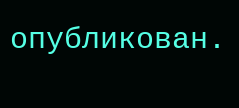опубликован.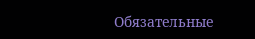Обязательные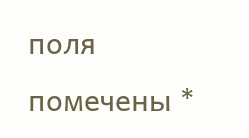поля помечены *